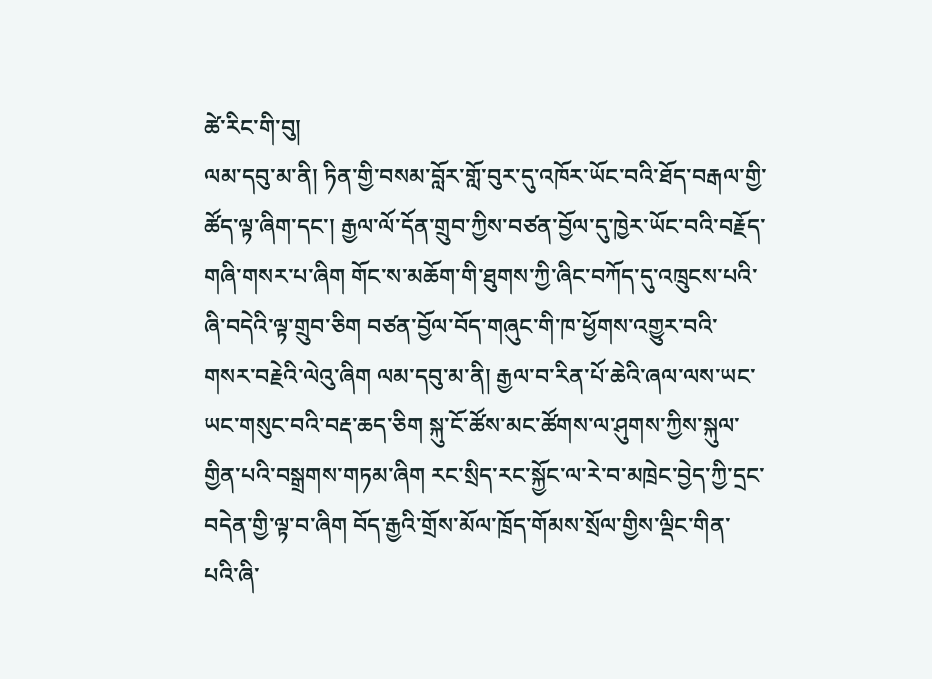ཚེ་རིང་གི་བུ།
ལམ་དབུ་མ་ནི། ཏིན་གྱི་བསམ་བློར་གློ་བུར་དུ་འཁོར་ཡོང་བའི་ཐོད་བརྒལ་གྱི་ཚོད་ལྟ་ཞིག་དང་། རྒྱལ་ལོ་དོན་གྲུབ་ཀྱིས་བཙན་བྱོལ་དུ་ཁྱེར་ཡོང་བའི་བརྗོད་གཞི་གསར་པ་ཞིག གོང་ས་མཆོག་གི་ཐུགས་ཀྱི་ཞིང་བཀོད་དུ་འཁྲུངས་པའི་ཞི་བདེའི་ལྟ་གྲུབ་ཅིག བཙན་བྱོལ་བོད་གཞུང་གི་ཁ་ཕྱོགས་འགྱུར་བའི་གསར་བརྗེའི་ལེའུ་ཞིག ལམ་དབུ་མ་ནི། རྒྱལ་བ་རིན་པོ་ཆེའི་ཞལ་ལས་ཡང་ཡང་གསུང་བའི་བརྡ་ཆད་ཅིག སྐུ་ངོ་ཚོས་མང་ཚོགས་ལ་ཤུགས་ཀྱིས་སྐུལ་གྱིན་པའི་བསྒྲགས་གཏམ་ཞིག རང་སྲིད་རང་སྐྱོང་ལ་རེ་བ་མཁྲེང་བྱེད་ཀྱི་དྲང་བདེན་གྱི་ལྟ་བ་ཞིག བོད་རྒྱའི་གྲོས་མོལ་ཁྲོད་གོམས་སྲོལ་གྱིས་ལྡིང་གིན་པའི་ཞི་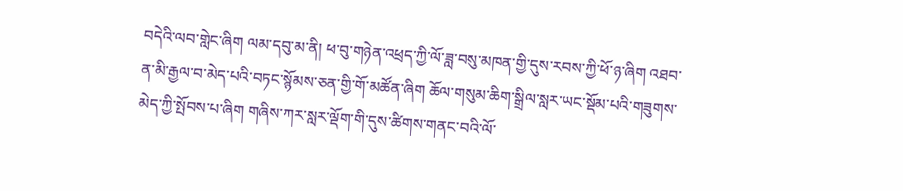བདེའི་ལབ་གླེང་ཞིག ལམ་དབུ་མ་ནི། ཕ་བུ་གཉེན་འཕྲད་ཀྱི་ལོ་ཟླ་བསུ་མཁན་གྱི་དུས་རབས་ཀྱི་ཕོ་ཉ་ཞིག འཐབ་ན་མི་རྒྱལ་བ་མེད་པའི་བཏང་སྙོམས་ཅན་གྱི་གོ་མཚོན་ཞིག ཆོལ་གསུམ་ཆིག་སྒྲིལ་སླར་ཡང་སྡོམ་པའི་གཟུགས་མེད་ཀྱི་སྤོབས་པ་ཞིག གཞིས་ཀར་སླར་ལྡོག་གི་དུས་ཚིགས་གནང་བའི་ལོ་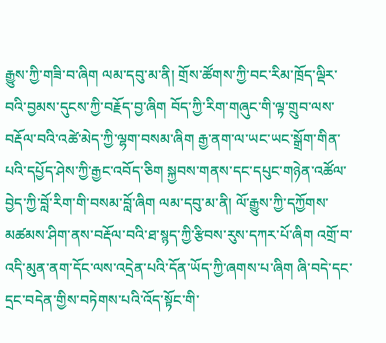རྒྱུས་ཀྱི་གཟི་བ་ཞིག ལམ་དབུ་མ་ནི། གྲོས་ཚོགས་ཀྱི་བང་རིམ་ཁྲོད་ལྡིར་བའི་བྱམས་དུངས་ཀྱི་བརྗོད་བྱ་ཞིག བོད་ཀྱི་རིག་གཞུང་གི་ལྟ་གྲུབ་ལས་བརྡོལ་བའི་འཚེ་མེད་ཀྱི་ལྷག་བསམ་ཞིག རྒྱ་ནག་ལ་ཡང་ཡང་སྒྲོག་གིན་པའི་དཔྱོད་ཤེས་ཀྱི་རྒྱང་འབོད་ཅིག སྐྱབས་གནས་དང་དཔུང་གཉེན་འཚོལ་བྱེད་ཀྱི་བློ་རིག་གི་བསམ་བློ་ཞིག ལམ་དབུ་མ་ནི། ལོ་རྒྱུས་ཀྱི་དཀྱོགས་མཚམས་ཤིག་ནས་བརྡོལ་བའི་ཐ་སྙད་ཀྱི་རྩིབས་རུས་དཀར་པོ་ཞིག འགྲོ་བ་འདི་མུན་ནག་དོང་ལས་འདྲེན་པའི་དོན་ཡོད་ཀྱི་ཞགས་པ་ཞིག ཞི་བདེ་དང་དྲང་བདེན་གྱིས་བཏེགས་པའི་འོད་སྟོང་གི་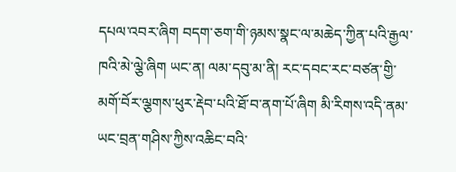དཔལ་འབར་ཞིག བདག་ཅག་གི་ཉམས་སྣང་ལ་མཆེད་ཀྱིན་པའི་རྒྱལ་ཁའི་མེ་ལྕེ་ཞིག ཡང་ན། ལམ་དབུ་མ་ནི། རང་དབང་རང་བཙན་གྱི་མགོ་བོར་ལྕགས་ཕུར་རྡེབ་པའི་ཐོ་བ་ནག་པོ་ཞིག མི་རིགས་འདི་ནམ་ཡང་བྲན་གཤིས་ཀྱིས་འཆིང་བའི་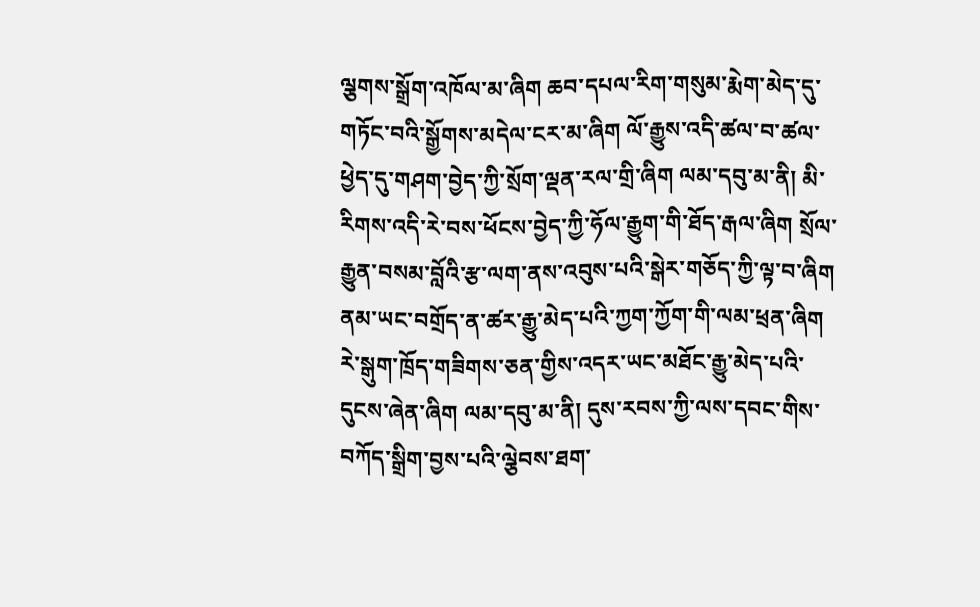ལྕགས་སྒྲོག་འཁོལ་མ་ཞིག ཆབ་དཔལ་རིག་གསུམ་རྨེག་མེད་དུ་གཏོང་བའི་སྒྱོགས་མདེལ་ངར་མ་ཞིག ལོ་རྒྱུས་འདི་ཚལ་བ་ཚལ་ཕྱེད་དུ་གཤག་བྱེད་ཀྱི་སྲོག་ལྡན་རལ་གྲི་ཞིག ལམ་དབུ་མ་ནི། མི་རིགས་འདི་རེ་བས་ཕོངས་བྱེད་ཀྱི་ཧོལ་རྒྱུག་གི་ཐོད་རྒལ་ཞིག སྲོལ་རྒྱུན་བསམ་བློའི་རྩ་ལག་ནས་འབུས་པའི་སྒེར་གཅོད་ཀྱི་ལྟ་བ་ཞིག ནམ་ཡང་བགྲོད་ན་ཚར་རྒྱུ་མེད་པའི་ཀྱག་ཀྱོག་གི་ལམ་ཕྲན་ཞིག རེ་སྒུག་ཁྲོད་གཟིགས་ཅན་གྱིས་འདར་ཡང་མཐོང་རྒྱུ་མེད་པའི་དུངས་ཞེན་ཞིག ལམ་དབུ་མ་ནི། དུས་རབས་ཀྱི་ལས་དབང་གིས་བཀོད་སྒྲིག་བྱས་པའི་ལྕེབས་ཐག་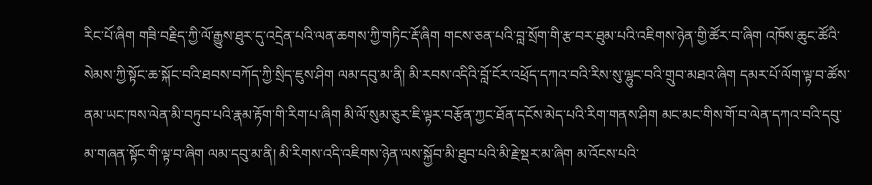རིང་པོ་ཞིག གཟི་བརྗིད་ཀྱི་ལོ་རྒྱུས་ཐུར་དུ་འདྲེན་པའི་ལན་ཆགས་ཀྱི་གཏིང་རྡོ་ཞིག གངས་ཅན་པའི་བླ་སྲོག་གི་རྩ་བར་ཐུམ་པའི་འཇིགས་ཉེན་གྱི་ཚོར་བ་ཞིག འཁོས་ཆུང་ཚོའི་སེམས་ཀྱི་སྟོང་ཆ་སྐོང་བའི་ཐབས་བཀོད་ཀྱི་སྲིད་ཇུས་ཤིག ལམ་དབུ་མ་ནི། མི་རབས་འདིའི་བློ་ངོར་འཕྲོད་དཀའ་བའི་རིས་སུ་ལྷུང་བའི་གྲུབ་མཐའ་ཞིག དམར་པོ་ལོག་ལྟ་བ་ཚོས་ནམ་ཡང་ཁས་ལེན་མི་བཏུབ་པའི་རྣམ་རྟོག་གི་རིག་པ་ཞིག མི་ལོ་སུམ་ཅུར་ཇི་ལྟར་བརྩོན་ཀྱང་ཐོན་དངོས་མེད་པའི་རིག་གནས་ཤིག མང་མང་གིས་གོ་བ་ལེན་དཀའ་བའི་དབུ་མ་གཞན་སྟོང་གི་ལྟ་བ་ཞིག ལམ་དབུ་མ་ནི། མི་རིགས་འདི་འཇིགས་ཉེན་ལས་སྐྱོབ་མི་ཐུབ་པའི་མི་རྗེ་སྡར་མ་ཞིག མ་འོངས་པའི་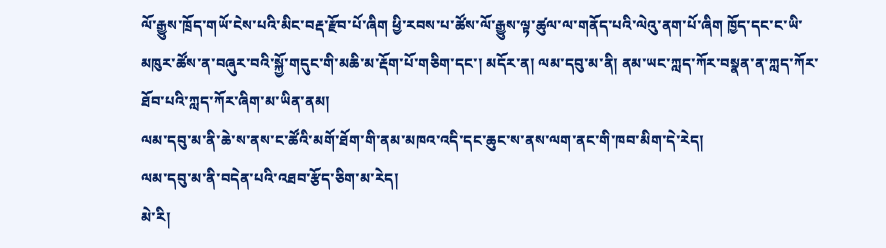ལོ་རྒྱུས་ཁྲོད་གཡོ་ངེས་པའི་མིང་བརྡ་རྫོབ་པོ་ཞིག ཕྱི་རབས་པ་ཚོས་ལོ་རྒྱུས་ལྟ་ཚུལ་ལ་གནོད་པའི་ལེའུ་ནག་པོ་ཞིག ཁྱོད་དང་ང་ཡི་མཁུར་ཚོས་ན་བཞུར་བའི་སྐྱོ་གདུང་གི་མཆི་མ་རྡོག་པོ་གཅིག་དང་། མདོར་ན། ལམ་དབུ་མ་ནི། ནམ་ཡང་ཀླད་ཀོར་བསྣན་ན་ཀླད་ཀོར་ཐོབ་པའི་ཀླད་ཀོར་ཞིག་མ་ཡིན་ནམ།
ལམ་དབུ་མ་ནི་ཆེ་ས་ནས་ང་ཚོའི་མགོ་ཐོག་གི་ནམ་མཁའ་འདི་དང་ཆུང་ས་ནས་ལག་ནང་གི་ཁབ་མིག་དེ་རེད།
ལམ་དབུ་མ་ནི་བདེན་པའི་འཐབ་རྩོད་ཅིག་མ་རེད།
མེ་རི།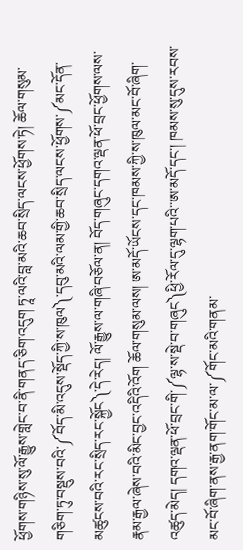ཕྱོགས་གཉིས་སུ་ལོ་རྒྱུས་གླེང་བ་ནི་གནད་ཅིག་འདུག ཏཱ་ལའི་བླ་མའི་ཆབ་སྲིད་ལངས་ཕྱོགས་ཏེ། ཆོལ་གསུམ་གཅིག་ཏུ་བསྡུས་བའི་༼བོད་མི་འདུས་སྡོད་ཀྱི་ས་ཁུལ༽་དབུ་མའི་ལམ་གྱི་ཆབ་སྲིད་ལངས་ཕྱོགས་༼མང་དོན་མཚུངས་བའི་རང་སྲིད་རང་སྐྱོང༽་དེ་རེད། ལོ་རྒྱུས་ལ་གཞི་བཅོལ་ན། བོད་གཞུང་དགའ་ལྡན་ཕོ་བྲང་ཕྱོགས་ལས་རྣམ་རྒྱལ་ཞེས་བའི་མིང་བྱང་འདིའི་འོག ཆོལ་གསུམ་ལས། ཨ་མདོ་ཡོངས་དང་ཁམས་ཀྱི་ས་ཁུལ་མང་བོ་ཞིག་འཚུད་མེད། དགའ་ལྡན་ཕོ་བྲང་གི་༼ལྷ་ས་སྡེ་བ་གཞུང༽ཕྱི་རོལ་དུ་ལྷག་པའི་་ཨ་མདོ་དང་། ཁམས་སུ་དུས་རབས་མང་བོ་ཞིག་ནས་རྒྱ་ནག་གོང་མ་ལ་༼གོང་མའི་གནམ་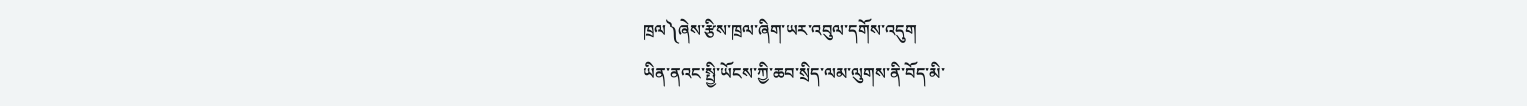ཁྲལ༽ཞེས་རྩིས་ཁྲལ་ཞིག་ཡར་འབུལ་དགོས་འདུག
ཡིན་ནའང་སྤྱི་ཡོངས་ཀྱི་ཆབ་སྲིད་ལམ་ལུགས་ནི་བོད་མི་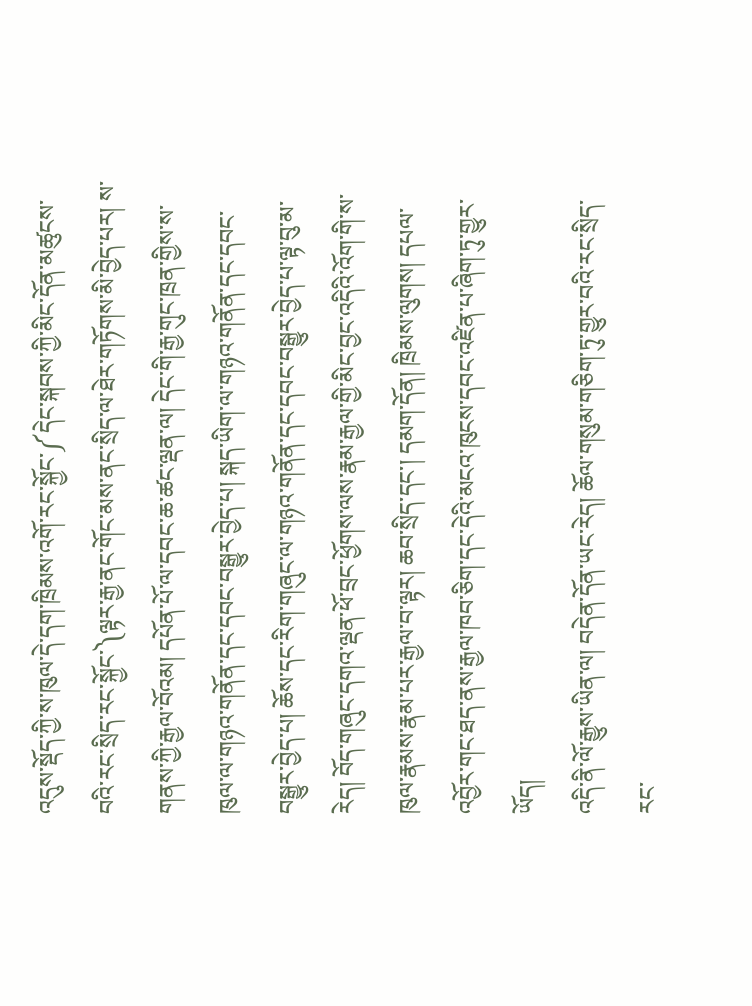འདུས་སྡོད་ཀྱི་ས་ཁུལ་དེ་དག་ཁྲིམས་འགོ་རང་སྐྱོང་༼དེང་སྐབས་ཀྱི་མིང་དོན་མཚུངས་བའི་རང་སྲིད་རང་སྐྱོང་༽ལྟར་རྒྱ་ནང་གོང་མས་ནང་སྲིད་ལ་ཐེར་གཏོགས་མི་བྱེད་པར། ས་གནས་ཀྱི་རྒྱལ་བོའམ། དཔོན་པོ་ལ་དབང་ཆ་ཚང་ལྡན་ལ། དེང་གི་རྒྱ་གུང་ཁྲན་གྱིས་ས་ཁུལ་ལ་གཉའ་གནོན་དང་དབང་བསྒྱུར་བྱེད་པ། སྐད་ཡིག་ལ་གཉའ་གནོན་དང་དབང་བསྒྱུར་བྱེད་པ། ཆོས་དང་རིག་གཞུང་ལ་གཉའ་གནོན་དང་དབང་བསྒྱུར་བྱེད་པ་ལྟ་བུ་མ་རེད། བོད་གཞུང་དགའ་ལྡན་ཕོ་བྲང་ཕྱོགས་ལས་རྣམ་རྒྱལ་གྱི་མིང་བྱང་འདིའི་འོག་གི་ས་ཁུལ་རྣམས་རྣམ་པར་རྒྱལ་བ་ལྟར། ཆབ་སྲིད་དང་། དམག་དོན། ཁྲིམས་ལུགས། དཔལ་འབྱོར་གང་ཐད་ནས་རྒྱལ་ཁབ་ཅིག་དང་དེའི་མངའ་ཁུངས་དབང་འཛིན་པ་ཞིག་ཏུ་གྱུར་ཡོད།
འདི་ནི་ལོ་རྒྱུས་ཡིན་ལ། བདེན་དོན་ཡང་རེད། ཆོལ་གསུམ་གཅིག་ཏུ་གྱུར་བའི་རང་སྲིད་རང་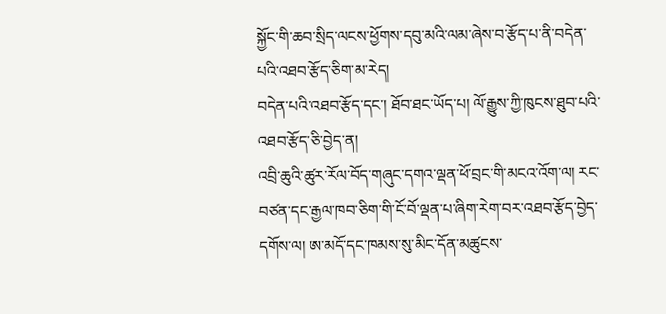སྐྱོང་གི་ཆབ་སྲིད་ལངས་ཕྱོགས་དབུ་མའི་ལམ་ཞེས་བ་རྩོད་པ་ནི་བདེན་པའི་འཐབ་རྩོད་ཅིག་མ་རེད།
བདེན་པའི་འཐབ་རྩོད་དང་། ཐོབ་ཐང་ཡོད་པ། ལོ་རྒྱུས་ཀྱི་ཁུངས་ཐུབ་པའི་འཐབ་རྩོད་ཅི་བྱེད་ན།
འབྲི་ཆུའི་ཚུར་རོལ་བོད་གཞུང་དགའ་ལྡན་ཕོ་བྲང་གི་མངའ་འོག་ལ། རང་བཙན་དང་རྒྱལ་ཁབ་ཅིག་གི་ངོ་བོ་ལྡན་པ་ཞིག་རེག་བར་འཐབ་རྩོད་བྱེད་དགོས་ལ། ཨ་མདོ་དང་ཁམས་སུ་མིང་དོན་མཚུངས་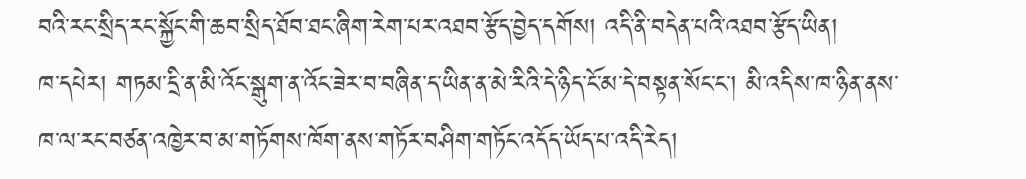བའི་རང་སྲིད་རང་སྐྱོང་གི་ཆབ་སྲིད་ཐོབ་ཐང་ཞིག་རེག་པར་འཐབ་རྩོད་བྱེད་དགོས། འདི་ནི་བདེན་པའི་འཐབ་རྩོད་ཡིན།
ཁ་དཔེར། གཏམ་དྲི་ན་མི་འོང་སྒུག་ན་འོང་ཟེར་བ་བཞིན་ད་ཡིན་ན་མེ་རིའི་དེ་ཉིད་ངོ་མ་དེ་བསྟན་སོང་ང་། མི་འདིས་ཁ་ཉིན་ནས་ཁ་ལ་རང་བཙན་འཁྱེར་བ་མ་གཏོགས་ཁོག་ནས་གཏོར་བཤིག་གཏོང་འདོད་ཡོད་པ་འདི་རེད།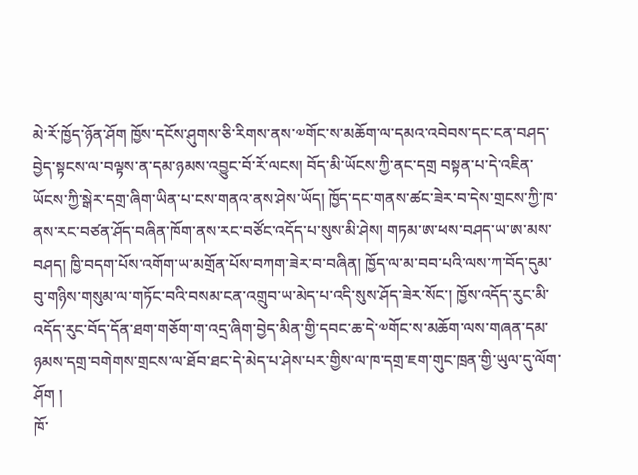མེ་རོ་ཁྱོད་ཉོན་ཤོག ཁྱོས་དངོས་ཤུགས་ཅི་རིགས་ནས་༧གོང་ས་མཆོག་ལ་དམའ་འབེབས་དང་ངན་བཤད་བྱེད་སྟངས་ལ་བལྟས་ན་དམ་ཉམས་འབྱུང་བོ་རོ་ལངས། བོད་མི་ཡོངས་ཀྱི་ནང་དགྲ བསྟན་པ་དེ་འཇིན་ཡོངས་ཀྱི་སྒེར་དགྲ་ཞིག་ཡིན་པ་ངས་གནའ་ནས་ཤེས་ཡོད། ཁྱོད་དང་གནས་ཆ༹ང་ཟེར་བ་དེས་གྲངས་ཀྱི་ཁ་ནས་རང་བཙན་ཤོད་བཞིན་ཁོག་ནས་རང་བཙོང་འདོད་པ་སུས་མི་ཤེས། གཏམ་ཨ་ཕས་བཤད་ཡ་ཨ་མས་བཤད། ཁྱི་བདག་པོས་འགོག་ཡ་མགྲོན་པོས་བཀག་ཟེར་བ་བཞིན། ཁྱོད་ལ་མ་བབ་པའི་ལས་ཀ་བོད་དུམ་བུ་གཉིས་གསུམ་ལ་གཏོང་བའི་བསམ་ངན་འགྲུབ་ཡ་མེད་པ་འདི་སུས་ཤོད་ཟེར་སོང་། ཁྱོས་འདོད་རུང་མི་འདོད་རུང་བོད་དོན་ཐག་གཅོག་ག་འདྲ་ཞིག་བྱེད་མིན་གྱི་དབང་ཆ་དེ་༧གོང་ས་མཆོག་ལས་གཞན་དམ་ཉམས་དགྲ་བགེགས་གྲངས་ལ་ཐོབ་ཐང་དེ་མེད་པ་ཤེས་པར་གྱིས་ལ་ཁ་དགྲ་ཇག་གུང་ཁྲན་གྱི་ཡུལ་དུ་ལོག་ཤོག །
ཁོ་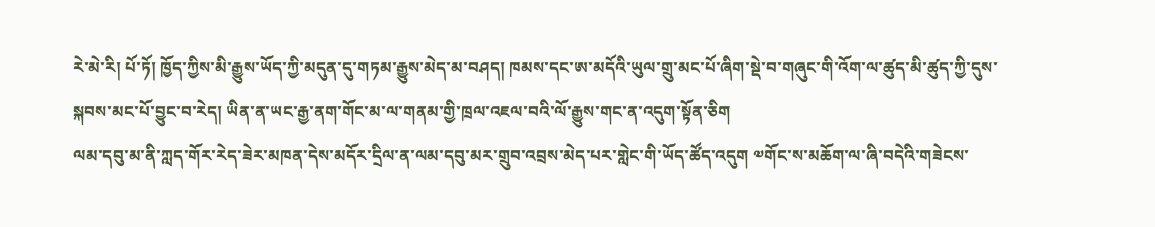རེ་མེ་རི། པོ་ཏོ། ཁྱོད་ཀྱིས་མི་རྒྱུས་ཡོད་ཀྱི་མདུན་དུ་གཏམ་རྒྱུས་མེད་མ་བཤད། ཁམས་དང་ཨ་མདོའི་ཡུལ་གྲུ་མང་པོ་ཞིག་སྡེ་བ་གཞུང་གི་འོག་ལ་ཚུད་མི་ཚུད་ཀྱི་དུས་སྐབས་མང་པོ་བྱུང་བ་རེད། ཡིན་ན་ཡང་རྒྱ་ནག་གོང་མ་ལ་གནམ་གྱི་ཁྲལ་འཇལ་བའི་ལོ་རྒྱུས་གང་ན་འདུག་སྟོན་ཅིག
ལམ་དབུ་མ་ནི་ཀླད་གོར་རེད་ཟེར་མཁན་དེས་མདོར་དྲིལ་ན་ལམ་དབུ་མར་གྲུབ་འབྲས་མེད་པར་གླེང་གི་ཡོད་ཚོད་འདུག ༧གོང་ས་མཆོག་ལ་ཞི་བདེའི་གཟེངས་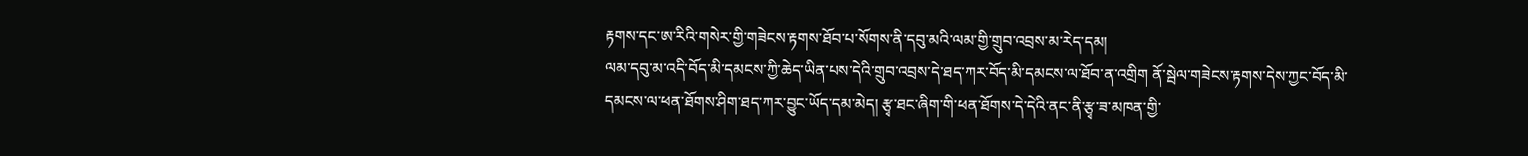རྟགས་དང་ཨ་རིའི་གསེར་གྱི་གཟེངས་རྟགས་ཐོབ་པ་སོགས་ནི་དབུ་མའི་ལམ་གྱི་གྲུབ་འབྲས་མ་རེད་དམ།
ལམ་དབུ་མ་འདི་བོད་མི་དམངས་ཀྱི་ཆེད་ཡིན་པས་དེའི་གྲུབ་འབྲས་དེ་ཐད་ཀར་བོད་མི་དམངས་ལ་ཐོབ་ན་འགྲིག ནོ་སྦེལ་གཟེངས་རྟགས་དེས་ཀྱང་བོད་མི་དམངས་ལ་ཕན་ཐོགས་ཤིག་ཐད་ཀར་བྱུང་ཡོད་དམ་མེད། རྩྭ་ཐང་ཞིག་གི་ཕན་ཐོགས་དེ་དེའི་ནང་ནི་རྩྭ་ཟ་མཁན་གྱི་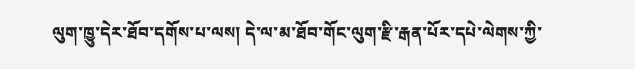ལུག་ཁྱུ་དེར་ཐོབ་དགོས་པ་ལས། དེ་ལ་མ་ཐོབ་གོང་ལུག་རྫི་རྒན་པོར་དཔེ་ལེགས་ཀྱི་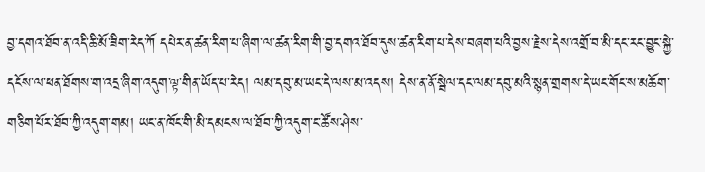བྱ་དགའ་ཐོབ་ན་འདི་ཆི་མོ་ཟིག་རེད་ཀོ དཔེར་ན་ཚན་རིག་པ་ཞིག་ལ་ཚན་རིག་གི་བྱ་དགའ་ཐོབ་དུས་ཚན་རིག་པ་དེས་བཞག་པའི་བྱས་རྗེས་དེས་འགྲོ་བ་མི་དང་རང་བྱུང་སྐྱེ་དངོས་ལ་ཕན་ཐོགས་ག་འདྲ་ཞིག་འདུག་ལྟ་གིན་ཡོད་པ་རེད། ལམ་དབུ་མ་ཡང་དེ་ལས་མ་འདས། དེས་ན་ནོ་སྦེལ་དང་ལམ་དབུ་མའི་སྙན་གྲགས་དེ་ཡང་གོང་ས་མཆོག་གཅིག་པོར་ཐོབ་ཀྱི་འདུག་གམ། ཡང་ན་ཁོང་གི་མི་དམངས་ལ་ཐོབ་ཀྱི་འདུག་ང་ཚོས་ཤེས་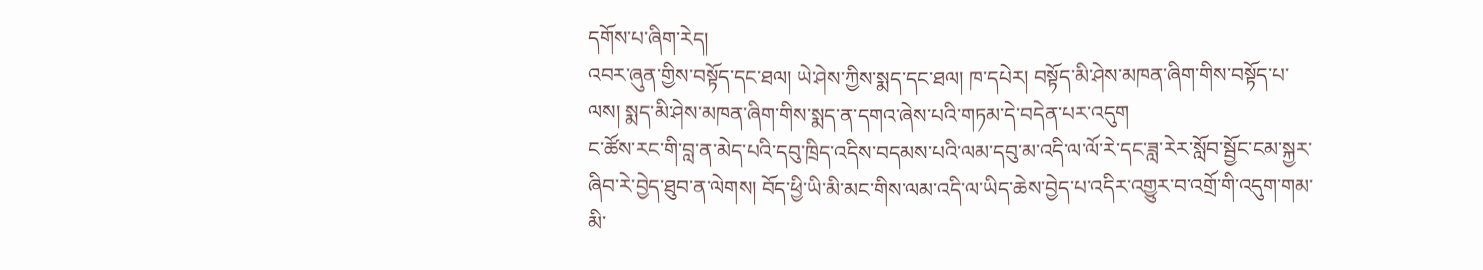དགོས་པ་ཞིག་རེད།
འབར་ཞུན་གྱིས་བསྟོད་དང་ཐལ། ཡེ་ཤེས་ཀྱིས་སྨད་དང་ཐལ། ཁ་དཔེར། བསྟོད་མི་ཤེས་མཁན་ཞིག་གིས་བསྟོད་པ་ལས། སྨད་མི་ཤེས་མཁན་ཞིག་གིས་སྨད་ན་དགའ་ཞེས་པའི་གཏམ་དེ་བདེན་པར་འདུག
ང་ཚོས་རང་གི་བླ་ན་མེད་པའི་དབུ་ཁྲིད་འདིས་བདམས་པའི་ལམ་དབུ་མ་འདི་ལ་ལོ་རེ་དང་ཟླ་རེར་སློབ་སྦྱོང་ངམ་སྐྱར་ཞིབ་རེ་བྱེད་ཐུབ་ན་ལེགས། བོད་ཕྱི་ཡི་མི་མང་གིས་ལམ་འདི་ལ་ཡིད་ཆེས་བྱེད་པ་འདིར་འགྱུར་བ་འགྲོ་གི་འདུག་གམ་མི་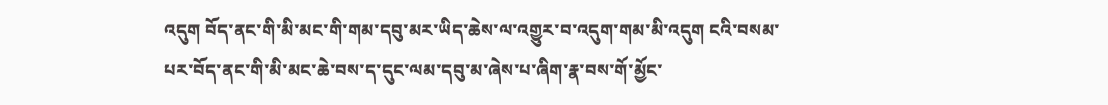འདུག བོད་ནང་གི་མི་མང་གི་གམ་དབུ་མར་ཡིད་ཆེས་ལ་འགྱུར་བ་འདུག་གམ་མི་འདུག ངའི་བསམ་པར་བོད་ནང་གི་མི་མང་ཆེ་བས་ད་དུང་ལམ་དབུ་མ་ཞེས་པ་ཞིག་རྣ་བས་གོ་མྱོང་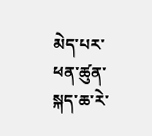མེད་པར་ཕན་ཚུན་སྐད་ཆ་རེ་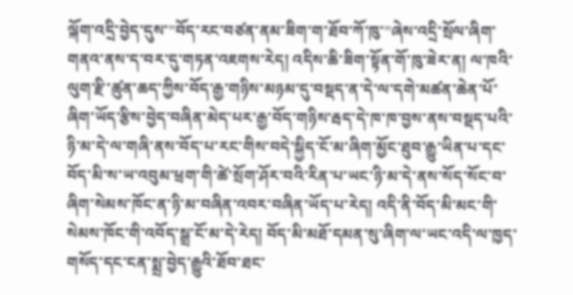ལྐོག་འདྲི་བྱེད་དུས་”བོད་རང་བཙན་ནམ་ཟིག་ག་ཐོབ་ཀོ་ཁུ་”ཞེས་འདྲི་སྲོལ་ཞིག་གནའ་ནས་ད་བར་དུ་གཏན་འཇགས་རེད། འདིས་ཆི་ཟིག་སྟོན་གོ་ཁུ་ཟེར་ན། ལ་ཁའི་ལུག་རྫི་ཚུན་ཆད་ཀྱིས་བོད་རྒྱ་གཉིས་མཉམ་དུ་བསྡད་ན་དེ་ལ་དགེ་མཚན་ཆེན་པོ་ཞིག་ཡོད་རྩིས་བྱེད་བཞིན་མེད་པར་རྒྱ་བོད་གཉིས་རྦད་དེ་ཁ་ཁ་བྱས་ནས་བསྡད་པའི་ཉི་མ་དེ་ལ་གཞི་ནས་བོད་པ་རང་གིས་བདེ་སྐྱིད་ངོ་མ་ཞིག་མྱོང་ཐུབ་རྒྱུ་ཡིན་པ་དང་བོད་མི་ས་ཡ་འབུམ་ཕྲག་གི་ཚེ་སྲོག་ཤོར་བའི་རིན་པ་ཡང་ཉི་མ་དེ་ནས་སོད་སོང་བ་ཞིག་སེམས་ཁོང་ན་ཉི་མ་བཞིན་འབར་བཞིན་ཡོད་པ་རེད། འདི་ནི་བོད་མི་མང་གི་སེམས་ཁོང་གི་འབོད་སྒྲ་ངོ་མ་དེ་རེད། བོད་མི་མཐོ་དམན་སུ་ཞིག་ལ་ཡང་འདི་ལ་ཁྱད་གསོད་དང་ངན་སྨྲ་བྱེད་རྒྱུའི་ཐོབ་ཐང་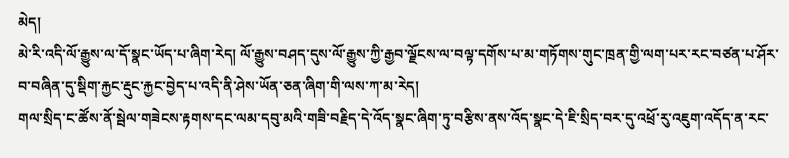མེད།
མེ་རི་འདི་ལོ་རྒྱུས་ལ་དོ་སྣང་ཡོད་པ་ཞིག་རེད། ལོ་རྒྱུས་བཤད་དུས་ལོ་རྒྱུས་ཀྱི་རྒྱབ་ལྗོངས་ལ་བལྟ་དགོས་པ་མ་གཏོགས་གུང་ཁྲན་གྱི་ལག་པར་རང་བཙན་པ་ཤོར་བ་བཞིན་དུ་སྡིག་རྐྱང་རྡུང་རྐྱང་བྱེད་པ་འདི་ནི་ཤེས་ཡོན་ཅན་ཞིག་གི་ལས་ཀ་མ་རེད།
གལ་སྲིད་ང་ཚོས་ནོ་སྦེལ་གཟེངས་རྟགས་དང་ལམ་དབུ་མའི་གཟི་བརྗིད་དེ་འོད་སྣང་ཞིག་ཏུ་བརྩིས་ནས་འོད་སྣང་དེ་ཇི་སྲིད་བར་དུ་འཕྲོ་རུ་འཇུག་འདོད་ན་རང་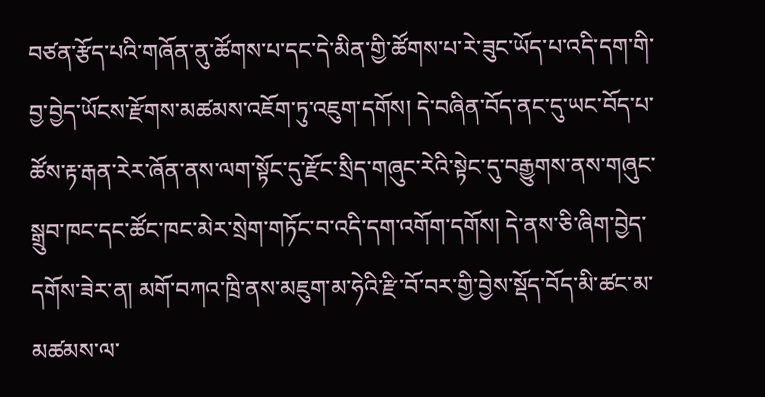བཙན་རྩོད་པའི་གཞོན་ནུ་ཚོགས་པ་དང་དེ་མིན་གྱི་ཚོགས་པ་རེ་ཟུང་ཡོད་པ་འདི་དག་གི་བྱ་བྱེད་ཡོངས་རྫོགས་མཚམས་འཇོག་ཏུ་འཇུག་དགོས། དེ་བཞིན་བོད་ནང་དུ་ཡང་བོད་པ་ཚོས་རྟ་རྒན་རེར་ཞོན་ནས་ལག་སྟོང་དུ་རྫོང་སྲིད་གཞུང་རེའི་སྟེང་དུ་བརྒྱུགས་ནས་གཞུང་སྒྲུབ་ཁང་དང་ཚོང་ཁང་མེར་སྲེག་གཏོང་བ་འདི་དག་འགོག་དགོས། དེ་ནས་ཅི་ཞིག་བྱེད་དགོས་ཟེར་ན། མགོ་བཀའ་ཁྲི་ནས་མཇུག་མ་ཧེའི་རྫི་བོ་བར་གྱི་བྱེས་སྡོད་བོད་མི་ཚང་མ་མཚམས་ལ་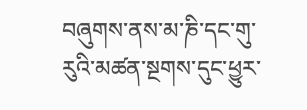བཞུགས་ནས་མ་ཎི་དང་གུ་རུའི་མཚན་སྔགས་དུང་ཕྱུར་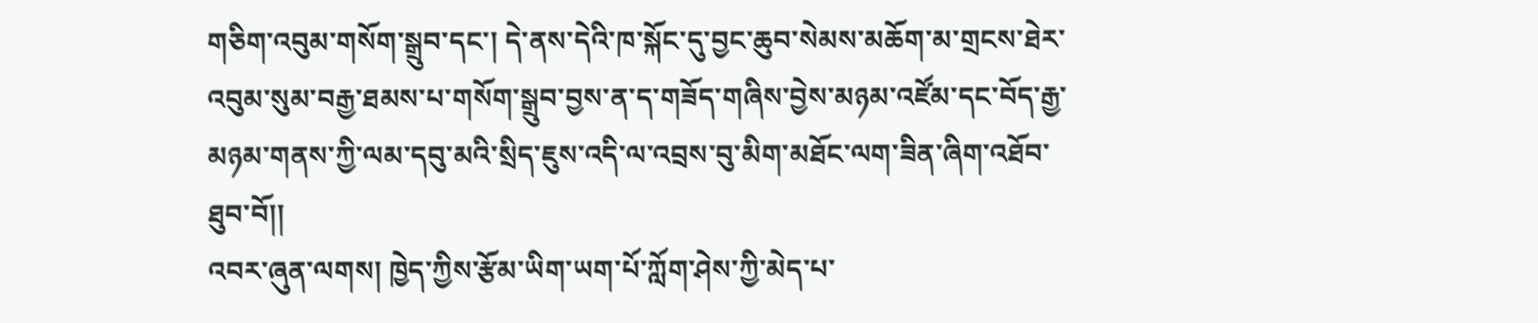གཅིག་འབུམ་གསོག་སྒྲུབ་དང་། དེ་ནས་དེའི་ཁ་སྐོང་དུ་བྱང་ཆུབ་སེམས་མཆོག་མ་གྲངས་ཐེར་འབུམ་སུམ་བརྒྱ་ཐམས་པ་གསོག་སྒྲུབ་བྱས་ན་ད་གཟོད་གཞིས་བྱེས་མཉམ་འཛོམ་དང་བོད་རྒྱ་མཉམ་གནས་ཀྱི་ལམ་དབུ་མའི་སྲིད་ཇུས་འདི་ལ་འབྲས་བུ་མིག་མཐོང་ལག་ཟིན་ཞིག་འཐོབ་ཐུབ་བོ།།
འབར་ཞུན་ལགས། ཁྱེད་ཀྱིས་རྩོམ་ཡིག་ཡག་པོ་ཀློག་ཤེས་ཀྱི་མེད་པ་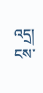འདྲ། ངས་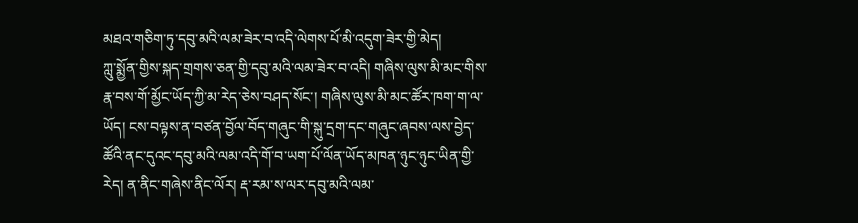མཐའ་གཅིག་ཏུ་དབུ་མའི་ལམ་ཟེར་བ་འདི་ལེགས་པོ་མི་འདུག་ཟེར་གྱི་མེད།
ཀླུ་སྨྱོན་གྱིས་སྐད་གྲགས་ཅན་གྱི་དབུ་མའི་ལམ་ཟེར་བ་འདི། གཞིས་ལུས་མི་མང་གིས་རྣ་བས་གོ་མྱོང་ཡོད་ཀྱི་མ་རེད་ཅེས་བཤད་སོང་། གཞིས་ལུས་མི་མང་ཚོར་ཁག་ག་ལ་ཡོད། ངས་བལྟས་ན་བཙན་བྱོལ་བོད་གཞུང་གི་སྐུ་དྲག་དང་གཞུང་ཞབས་ལས་བྱེད་ཚོའི་ནང་དུའང་དབུ་མའི་ལམ་འདི་གོ་བ་ཡག་པོ་ལོན་ཡོད་མཁན་ཉུང་ཉུང་ཡིན་གྱི་རེད། ན་ནིང་གཞེས་ནིང་ལོར། རྡ་རམ་ས་ལར་དབུ་མའི་ལམ་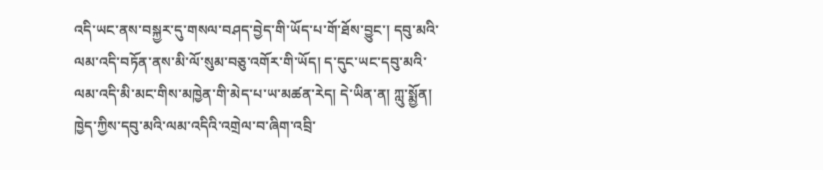འདི་ཡང་ནས་བསྐྱར་དུ་གསལ་བཤད་བྱེད་གི་ཡོད་པ་གོ་ཐོས་བྱུང་། དབུ་མའི་ལམ་འདི་བཏོན་ནས་མི་ལོ་སུམ་བཅུ་འགོར་གི་ཡོད། ད་དུང་ཡང་དབུ་མའི་ལམ་འདི་མི་མང་གིས་མཁྱེན་གི་མེད་པ་ཡ་མཚན་རེད། དེ་ཡིན་ན། ཀླུ་སྨྱོན། ཁྱེད་ཀྱིས་དབུ་མའི་ལམ་འདིའི་འགྲེལ་བ་ཞིག་འབྲི་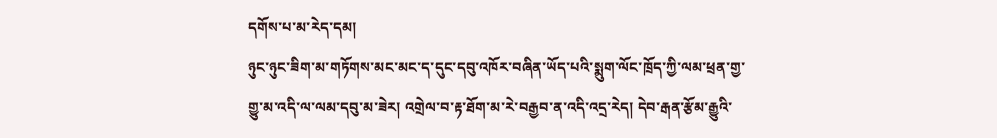དགོས་པ་མ་རེད་དམ།
ཉུང་ཉུང་ཟིག་མ་གཏོགས་མང་མང་ད་དུང་དབུ་འཁོར་བཞིན་ཡོད་པའི་སྨུག་ལོང་ཁྲོད་ཀྱི་ལམ་ཕྲན་གྱ་གྱུ་མ་འདི་ལ་ལམ་དབུ་མ་ཟེར། འགྲེལ་བ་རྟ་ཐོག་མ་རེ་བརྒྱབ་ན་འདི་འདྲ་རེད། དེབ་རྒན་རྩོམ་རྒྱུའི་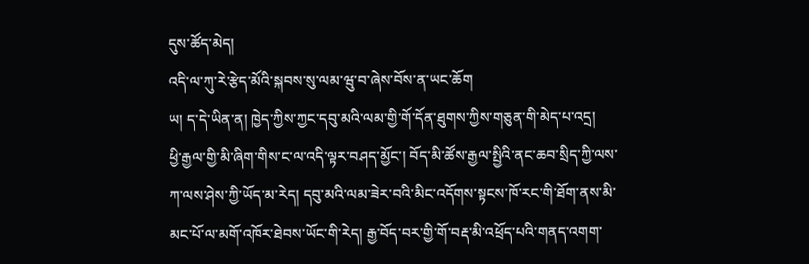དུས་ཚོད་མེད།
འདི་ལ་ཀུ་རེ་རྩེད་མོའི་སྐབས་སུ་ལམ་ཝུ་བ་ཞེས་བོས་ན་ཡང་ཆོག
ཡ། ད་དེ་ཡིན་ན། ཁྱེད་ཀྱིས་ཀྱང་དབུ་མའི་ལམ་གྱི་གོ་དོན་ཐུགས་ཀྱིས་གཅུན་གི་མེད་པ་འདྲ།
ཕྱི་རྒྱལ་གྱི་མི་ཞིག་གིས་ང་ལ་འདི་ལྟར་བཤད་མྱོང་། བོད་མི་ཚོས་རྒྱལ་སྤྱིའི་ནང་ཆབ་སྲིད་ཀྱི་ལས་ཀ་ལས་ཤེས་ཀྱི་ཡོད་མ་རེད། དབུ་མའི་ལམ་ཟེར་བའི་མིང་འདོགས་སྟངས་ཁོ་རང་གི་ཐོག་ནས་མི་མང་པོ་ལ་མགོ་འཁོར་ཐེབས་ཡོང་གི་རེད། རྒྱ་བོད་བར་གྱི་གོ་བརྡ་མི་འཕྲོད་པའི་གནད་འགག་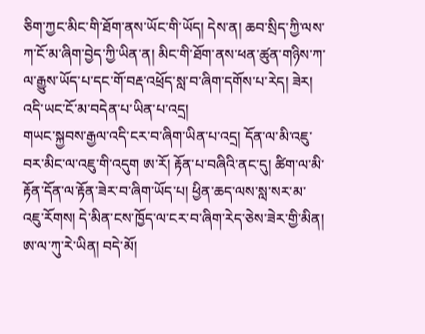ཅིག་ཀྱང་མིང་གི་ཐོག་ནས་ཡོང་གི་ཡོད། དེས་ན། ཆབ་སྲིད་ཀྱི་ལས་ཀ་ངོ་མ་ཞིག་བྱེད་ཀྱི་ཡིན་ན། མིང་གི་ཐོག་ནས་ཕན་ཚུན་གཉིས་ཀ་ལ་རྒྱུས་ཡོད་པ་དང་གོ་བརྡ་འཕྲོད་སླ་བ་ཞིག་དགོས་པ་རེད། ཟེར། འདི་ཡང་ངོ་མ་བདེན་པ་ཡིན་པ་འདྲ།
གཡང་སྐྱབས་རྒྱལ་འདི་ངར་བ་ཞིག་ཡིན་པ་འདྲ། དོན་ལ་མི་འཇུ་བར་མིང་ལ་འཇུ་གི་འདུག ཨ་རོ། རྟོན་པ་བཞིའི་ནང་དུ། ཚིག་ལ་མི་རྟོན་དོན་ལ་རྟོན་ཟེར་བ་ཞིག་ཡོད་པ། ཕྱིན་ཆད་ལས་སླ་སར་མ་འཇུ་རོགས། དེ་མིན་ངས་ཁྱོད་ལ་ངར་བ་ཞིག་རེད་ཅེས་ཟེར་གྱི་མིན། ཨ་ལ་ཀུ་རེ་ཡིན། བདེ་མོ།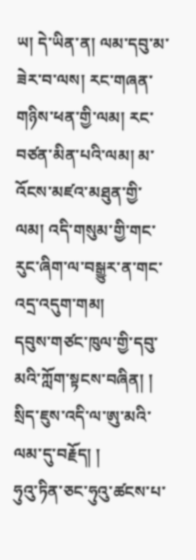ཡ། དེ་ཡིན་ན། ལམ་དབུ་མ་ཟེར་བ་ལས། རང་གཞན་གཉིས་ཕན་གྱི་ལམ། རང་བཙན་མིན་པའི་ལམ། མ་འོངས་མཛའ་མཐུན་གྱི་ལམ། འདི་གསུམ་གྱི་གང་རུང་ཞིག་ལ་བསྒྱུར་ན་གང་འདྲ་འདུག་གམ།
དབུས་གཙང་ཁུལ་གྱི་དབུ་མའི་ཀློག་སྟངས་བཞིན། །
སྲིད་ཇུས་འདི་ལ་ཨུ་མའི་ལམ་དུ་བརྗོད། །
ཧུའུ་ཏིན་ཅང་ཧུའུ་ཚངས་པ་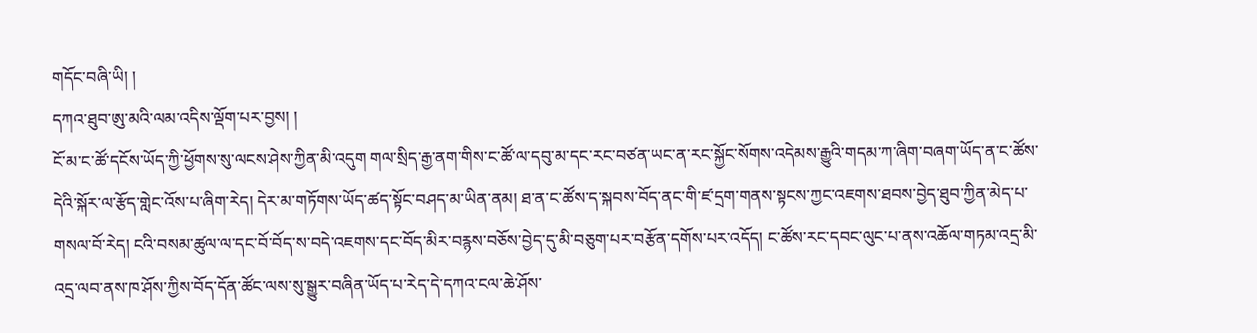གདོང་བཞི་ཡི། །
དཀའ་ཐུབ་ཨུ་མའི་ལམ་འདིས་ལྡོག་པར་བྱས། །
ངོ་མ་ང་ཚོ་དངོས་ཡོད་ཀྱི་ཕྱོགས་སུ་ལངས་ཤེས་ཀྱིན་མི་འདུག གལ་སྲིད་རྒྱ་ནག་གིས་ང་ཚོ་ལ་དབུ་མ་དང་རང་བཙན་ཡང་ན་རང་སྐྱོང་སོགས་འདེམས་རྒྱུའི་གདམ་ཀ་ཞིག་བཞག་ཡོད་ན་ང་ཚོས་དེའི་སྐོར་ལ་རྩོད་གླེང་འོས་པ་ཞིག་རེད། དེར་མ་གཏོགས་ཡོད་ཚད་སྟོང་བཤད་མ་ཡིན་ནམ། ཐ་ན་ང་ཚོས་ད་སྐབས་བོད་ནང་གི་ཛ་དྲག་གནས་སྟངས་ཀྱང་འཇགས་ཐབས་བྱེད་ཐུབ་ཀྱིན་མེད་པ་གསལ་བོ་རེད། ངའི་བསམ་ཚུལ་ལ་དང་བོ་བོད་ས་བདེ་འཇགས་དང་བོད་མིར་བརྙས་བཅོས་བྱེད་དུ་མི་བཅུག་པར་བརྩོན་དགོས་པར་འདོད། ང་ཚོས་རང་དབང་ལུང་པ་ནས་འཆོལ་གཏམ་འདྲ་མི་འདྲ་ལབ་ནས་ཁ་ཤོས་ཀྱིས་བོད་དོན་ཚོང་ལས་སུ་སྒྱུར་བཞིན་ཡོད་པ་རེད་དེ་དཀའ་ངལ་ཆེ་ཤོས་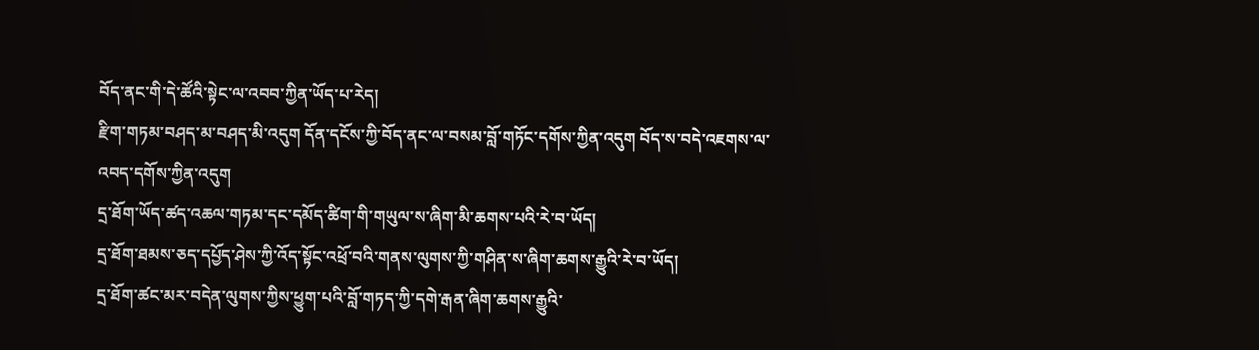བོད་ནང་གི་དེ་ཚོའི་སྟེང་ལ་འབབ་ཀྱིན་ཡོད་པ་རེད།
རྫིག་གཏམ་བཤད་མ་བཤད་མི་འདུག དོན་དངོས་ཀྱི་བོད་ནང་ལ་བསམ་བློ་གཏོང་དགོས་ཀྱིན་འདུག བོད་ས་བདེ་འཇགས་ལ་འབད་དགོས་ཀྱིན་འདུག
དྲ་ཐོག་ཡོད་ཚད་འཆལ་གཏམ་དང་དམོད་ཚིག་གི་གཡུལ་ས་ཞིག་མི་ཆགས་པའི་རེ་བ་ཡོད།
དྲ་ཐོག་ཐམས་ཅད་དཔྱོད་ཤེས་ཀྱི་འོད་སྟོང་འཕྲོ་བའི་གནས་ལུགས་ཀྱི་གཤིན་ས་ཞིག་ཆགས་རྒྱུའི་རེ་བ་ཡོད།
དྲ་ཐོག་ཚང་མར་བདེན་ལུགས་ཀྱིས་ཕྱུག་པའི་བློ་གཏད་ཀྱི་དགེ་རྒན་ཞིག་ཆགས་རྒྱུའི་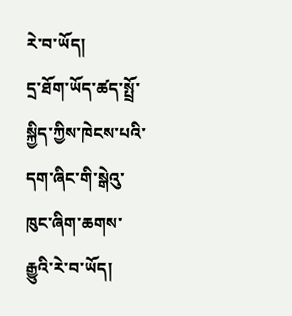རེ་བ་ཡོད།
དྲ་ཐོག་ཡོད་ཚད་སྤྲོ་སྐྱིད་ཀྱིས་ཁེངས་པའི་དག་ཞིང་གི་སྒེའུ་ཁུང་ཞིག་ཆགས་རྒྱུའི་རེ་བ་ཡོད།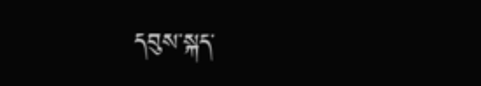དབུས་སྐད་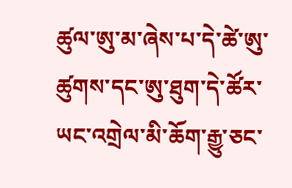ཚུལ་ཨུ་མ་ཞེས་པ་དེ་ཚེ་ཨུ་ཚུགས་དང་ཨུ་ཐུག་དེ་ཚོར་ཡང་འགྲེལ་མི་ཆོག་རྒྱུ་ཅང་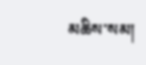མཆིས་སམ།